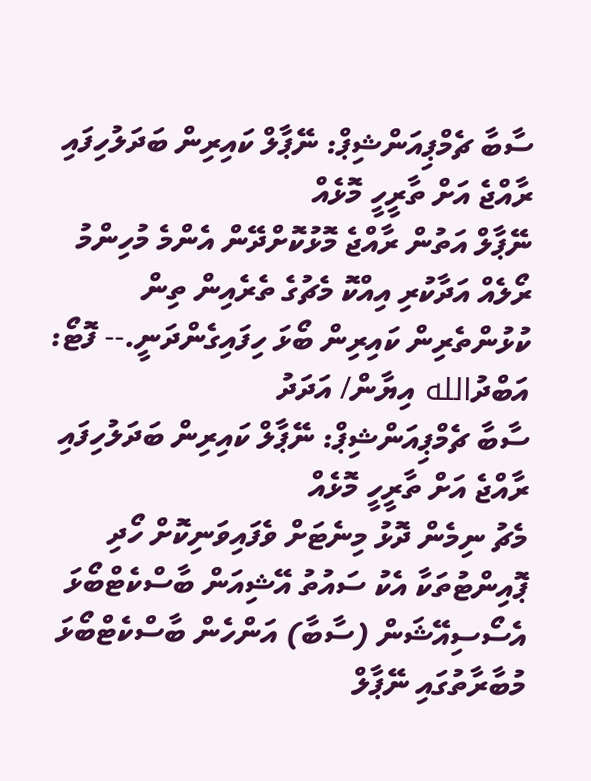ސާބާ ޗެމްޕިއަންޝިޕް: ނޭޕާލް ކައިރިން ބަދަލުހިފައި ރާއްޖެ އަށް ތާރީހީ މޮޅެއް
ނޭޕާލް އަތުން ރާއްޖެ މޮޅުކޮށްދޭން އެންމެ މުހިންމު ރޯލެއް އަދާކުރި އިއްކޮ މެޗުގެ ތެރެއިން ތިން ކުޅުންތެރިން ކައިރިން ބޯޅަ ހިފައިގެންދަނީ.-- ފޮޓޯ: އަބްދުالله އިޔާން/ އަދަދު
ސާބާ ޗެމްޕިއަންޝިޕް: ނޭޕާލް ކައިރިން ބަދަލުހިފައި ރާއްޖެ އަށް ތާރީހީ މޮޅެއް
މެޗު ނިމެން ދޮޅު މިނެޓަށް ވެފައިވަނިކޮށް ހޯދި ޕޮއިންޓުތަކާ އެކު ސައުތު އޭޝިއަން ބާސްކެޓްބޯޅަ އެސޯސިއޭޝަން (ސާބާ) އަންހެން ބާސްކެޓްބޯޅަ މުބާރާތުގައި ނޭޕާލް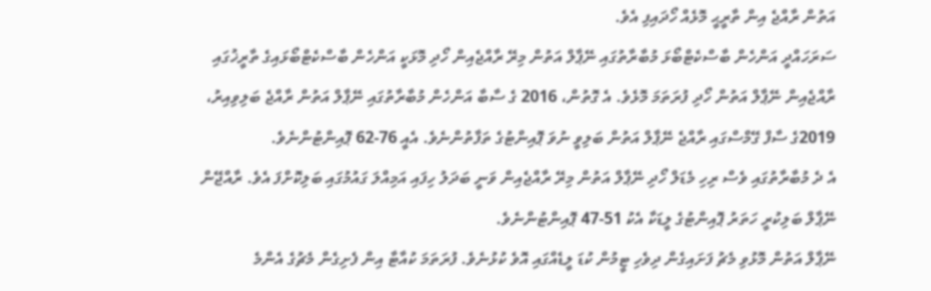އަތުން ރާއްޖެ އިން ތާރީޙީ މޮޅެއް ހޯދައިފި އެވެ.
ސަރަހައްދީ އަންހެން ބާސްކެޓްބޯޅަ މުބާރާތުގައި ނޭޕާލް އަތުން މިރޭ ރާއްޖެއިން ހޯދި މޮޅަކީ އަންހެން ބާސްކެޓްބޯޅައިގެ ތާރީޚުގައި ރާއްޖެއިން ނޭޕާލް އަތުން ހޯދި ފުރަތަމަ މޮޅެވެ. އެ ގޮތުން، 2016 ގެ ސާބާ އަންހެން މުބާރާތުގައި ނޭޕާލް އަތުން ރާއްޖެ ބަލިވިއިރު، 2019ގެ ސާފް ގޭމްސްގައި ރާއްޖެ ނޭޕާލް އަތުން ބަލިވީ ނުވަ ޕޮއިންޓުގެ ތަފާތުންނެވެ. އެއީ 76-62 ޕޮއިންޓުންނެވެ.
އެ ދެ މުބާރާތުގައި ވެސް ރިހި މެޑަލް ހޯދި ނޭޕާލް އަތުން މިރޭ ރާއްޖެއިން ވަނީ ބަދަލު ހިފައި އަމިއްލަ ގައުމުގައި ބަލިކޮށްފަ އެވެ. ރާއްޖޭން ނޭޕާލް ބަލިކުރީ ހަތަރު ޕޮއިންޓުގެ ލީޑަކާ އެކު 51-47 ޕޮއިންޓުންނެވެ.
ނޭޕާލް އަތުން މޮޅުވި މެޗު ފަށައިގެން ދިވެހި ޓީމުން ކުޑަ ލީޑެއްގައި އޮވެ ކުޅުނެވެ. ފުރަތަމަ ކުއާޓާ އިން ފެށިގެން މެޗުގެ އެންމެ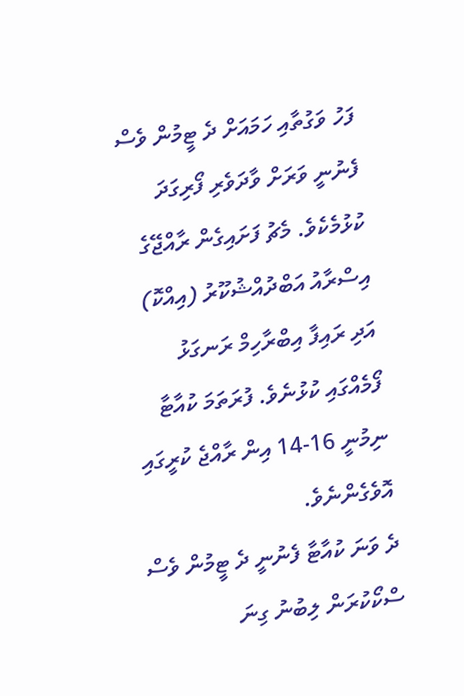ފަހު ވަގުތާއި ހަމައަށް ދެ ޓީމުން ވެސް ފެނުނީ ވަރަށް ވާދަވެރި ފޯރިގަދަ ކުޅުމެކެވެ. މެޗު ފަށައިގެން ރާއްޖޭގެ އިސްރާއު އަބްދުއްޝުކޫރު (އިއްކޮ) އަދި ރައިފާ އިބްރާހިމް ރަނގަޅު ފޯމެއްގައި ކުޅުނެވެ. ފުރަތަމަ ކުއާޓާ ނިމުނީ 16-14 އިން ރާއްޖެ ކުރީގައި އޮވެގެންނެވެ.
ދެ ވަނަ ކުއާޓާ ފެނުނީ ދެ ޓީމުން ވެސް ސްކޯކުރަން ލިބުނު ގިނަ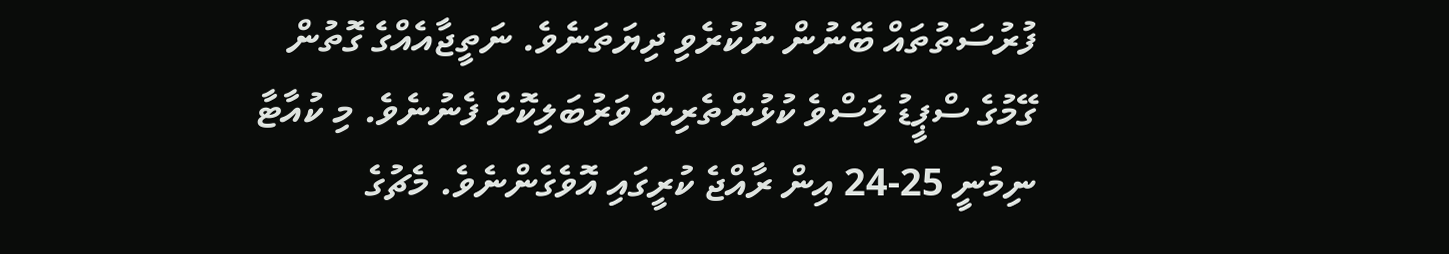ފުރުސަތުތައް ބޭނުން ނުކުރެވި ދިޔަތަނެވެ. ނަތީޖާއެއްގެ ގޮތުން ގޭމުގެ ސްޕީޑު ލަސްވެ ކުޅުންތެރިން ވަރުބަލިކޮށް ފެނުނެވެ. މި ކުއާޓާ ނިމުނީ 25-24 އިން ރާއްޖެ ކުރީގައި އޮވެގެންނެވެ. މެޗުގެ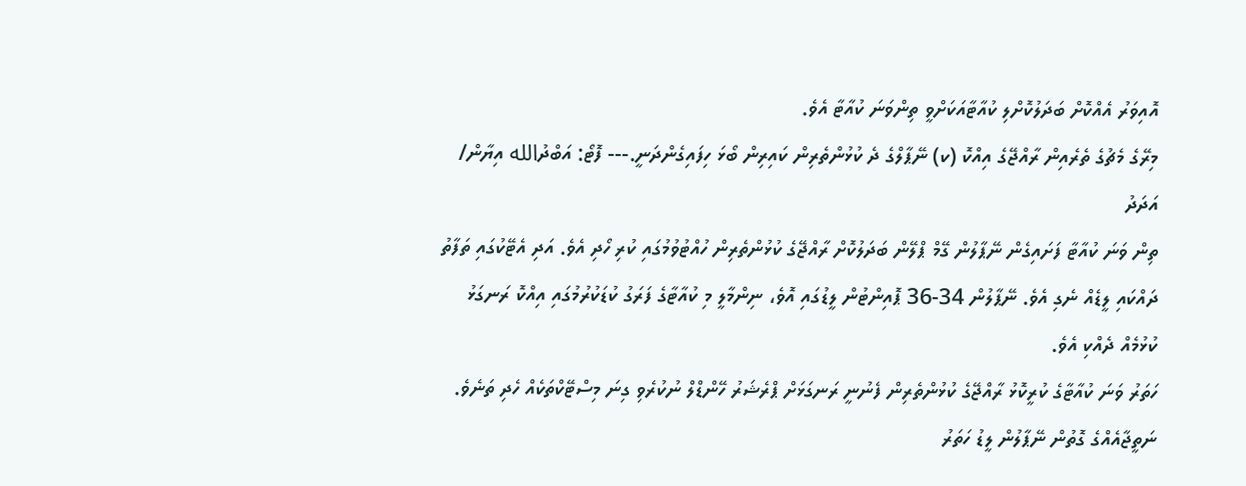އޮއިވަރު އެއްކޮށް ބަދަލުކޮށްލި ކުއާޓާއަކަށްވީ ތިންވަނަ ކުއާޓާ އެވެ.
މިރޭގެ މެޗުގެ ތެރެއިން ރާއްޖޭގެ އިއްކޮ (ކ) ނޭޕާލްގެ ދެ ކުޅުންތެރިން ކައިރިން ބޯޅަ ހިފައިގެންދަނީ.--- ފޮޓޯ: އަބްދުالله އިޔާން/ އަދަދު
ތިން ވަނަ ކުއާޓާ ފަށައިގެން ނޭޕާލުން ގޭމް ޕްލޭން ބަދަލުކޮށް ރާއްޖޭގެ ކުޅުންތެރިން ހުއްޓުވުމުގައި ކުރި ހޯދި އެވެ. އަދި އެޓޭކުގައި ތަފާތު ދައްކައި ލީޑެއް ނެގި އެވެ. ނޭޕާލުން 34-36 ޕޮއިންޓުން ލީޑުގައި އޮވެ، ނިންމާލީ މި ކުއާޓާގެ ފަރަގު ކުޑަކުރުމުގައި އިއްކޮ ރަނގަޅު ކުޅުމެއް ދެއްކި އެވެ.
ހަތަރު ވަނަ ކުއާޓާގެ ކުރީކޮޅު ރާއްޖޭގެ ކުޅުންތެރިން ފެނުނީ ރަނގަޅަށް ޕްރެޝަރު ހޭންޑްލް ނުކުރެވި ގިނަ މިސްޓޭކްތަކެއް ހެދި ތަނެވެ. ނަތީޖާއެއްގެ ގޮތުން ނޭޕާލުން ލީޑު ހަތަރު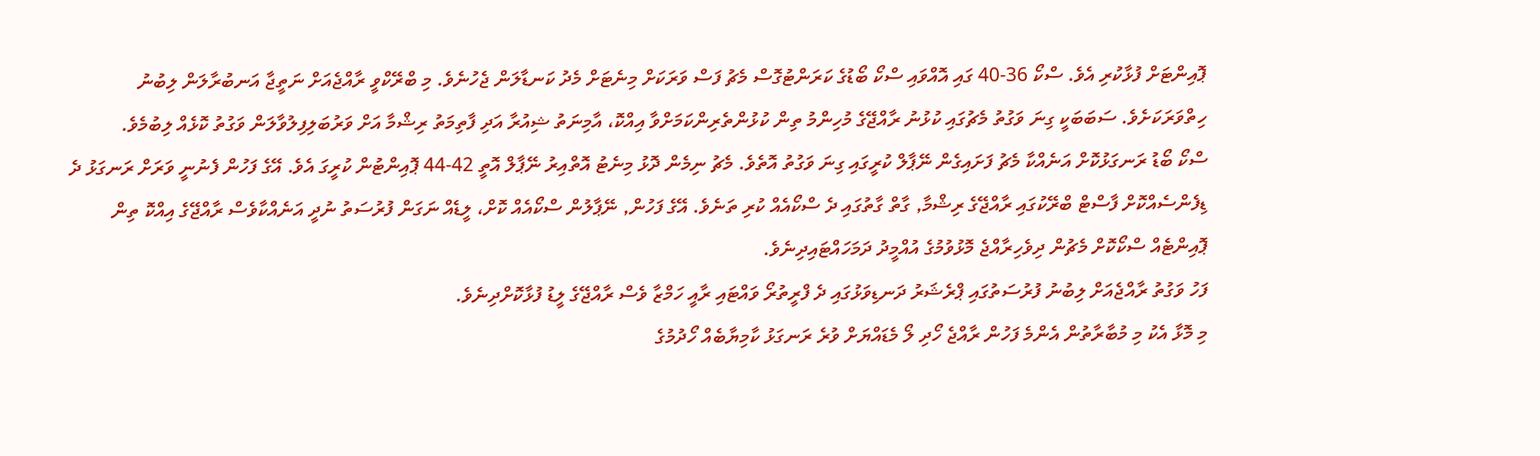ޕޮއިންޓަށް ފުޅާކުރި އެވެ. ސްކޯ 36-40 ގައި އޮއްވައި ސްކޯ ބޯޑުގެ ކަރަންޓުގޮސް މެޗު ފަސް ވަރަކަށް މިނެޓަށް މެދު ކަނޑާލަން ޖެހުނެވެ. މި ބްރޭކްވީ ރާއްޖެއަށް ނަތީޖާ އަނބުރާލަން ލިބުނު ހިތްވަރަކަށެވެ. ސަބަބަކީ ގިނަ ވަގުތު މެޗުގައި ކުޅުނު ރާއްޖޭގެ މުހިންމު ތިން ކުޅުންތެރިންކަމަށްވާ އިއްކޮ، އާމިނަތު ޝިއުރާ އަދި ފާތިމަތު ރިޝްމާ އަށް ވަރުބަލިފިލުވާލަން ވަގުތު ކޮޅެއް ލިބުމެވެ.
ސްކޯ ބޯޑު ރަނގަޅުކޮށް އަނެއްކާ މެޗު ފަށައިގެން ނޭޕާލް ކުރީގައި ގިނަ ވަގުތު އޮތެވެ. މެޗު ނިމެން ދޮޅު މިނެޓު އޮތްއިރު ނޭޕާލް އޮތީ 42-44 ޕޮއިންޓުން ކުރީގަ އެވެ. އޭގެ ފަހުން ފެނުނީ ވަރަށް ރަނގަޅު ދެ ޑިފެންސެއްކޮށް ފާސްޓް ބްރޭކުގައި ރާއްޖޭގެ ރިޝްމާ, ގާތް ގާތުގައި ދެ ސްކޯއެއް ކުރި ތަނެވެ. އޭގެ ފަހުން, ނޭޕާލުން ސްކޯއެއް ކޮށް، ލީޑެއް ނަގަން ފުރުސަތު ނުދީ އަނެއްކާވެސް ރާއްޖޭގެ އިއްކޮ ތިން ޕޮއިންޓެއް ސްކޯކޮށް މެޗުން ދިވެހިރާއްޖެ މޮޅުވުމުގެ އުއްމީދު ދަމަހައްޓައިދިނެވެ.
ފަހު ވަގުތު ރާއްޖެއަށް ލިބުނު ފުރުސަތުގައި ޕްރެޝަރު ދަނޑިވަޅުގައި ދެ ފްރީތުރޯ ވައްޓައި ރާއީ ހަމްޒާ ވެސް ރާއްޖޭގެ ލީޑު ފުޅާކޮށްދިނެވެ.
މި މޮޅާ އެކު މި މުބާރާތުން އެންމެ ފަހުން ރާއްޖެ ހޯދި ލޯ މެޑައްޔަށް ވުރެ ރަނގަޅު ކާމިޔާބެއް ހޯދުމުގެ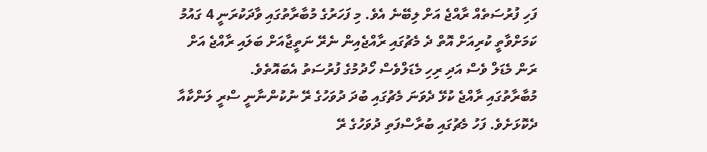ފަހި ފުރުސަތެއް ރާއްޖެ އަށް ލިބޭނެ އެވެ. މި ފަހަރުގެ މުބާރާތުގައި ވާދަކުރަނީ 4 ގައުމު ކަމަށްވާތީ ކުރިއަށް އޮތް ދެ މެޗުގައި ރާއްޖެއިން ނެރޭ ނަތީޖާއަށް ބަލައި ރާއްޖެ އަށް ރަން މެޑަލް ވެސް އަދި ރިހި މެޑަލްވެސް ހޯދުމުގެ ފުރުސަތު އެބައޮތެވެ.
މުބާރާތުގައި ރާއްޖެ ކުޅޭ ދެވަނަ މެޗުގައި ބުދަ ދުވަހުގެ ރޭ ނުކުންނާނީ ސްރީ ލަންކާއާ ދެކޮޅަށެވެ. ފަހު މެޗުގައި ބުރާސްފަތި ދުވަހުގެ ރޭ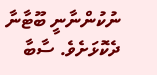ނުކުންނާނީ ބޫޓާނާ ދެކޮޅަށެވެ. ސާބާ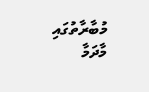މުބާރާތުގައި މާދަމާ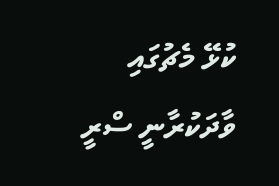ކުޅޭ މެޗުގައި ވާދަކުރާނީ ސްރީ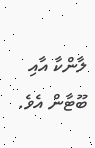ލާންކާ އާއި ބޫޓާން އެވެ.